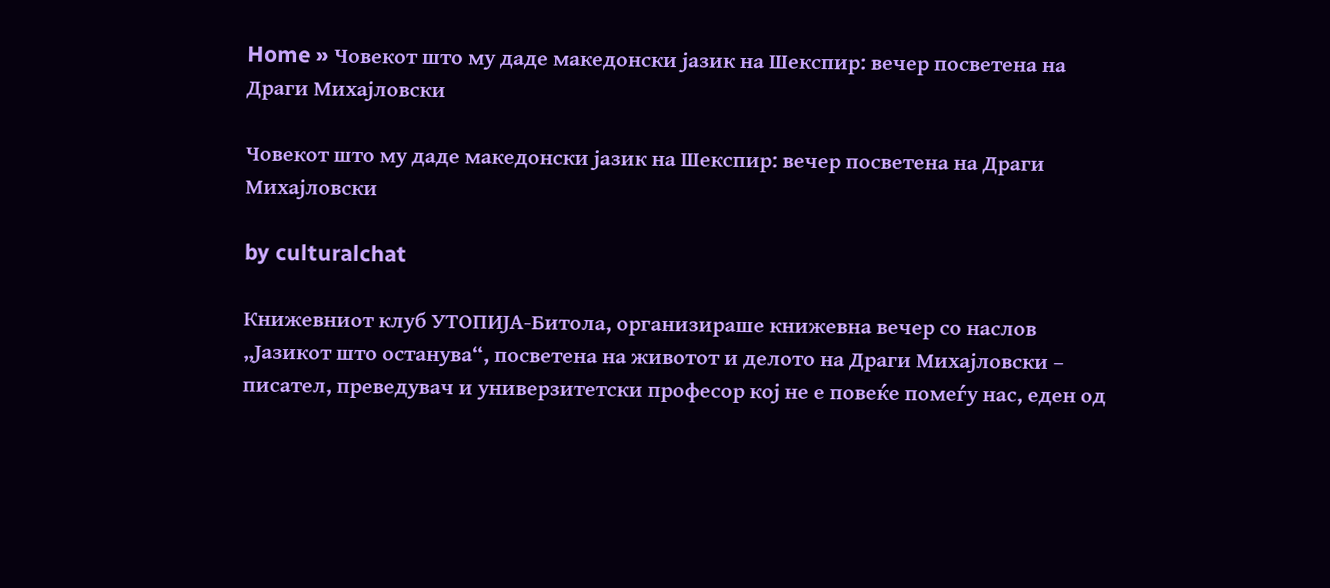Home » Човекот што му даде македонски јазик на Шекспир: вечер посветена на Драги Михајловски

Човекот што му даде македонски јазик на Шекспир: вечер посветена на Драги Михајловски

by culturalchat

Книжевниот клуб УТОПИЈА-Битола, организираше книжевна вечер со наслов „Јазикот што останува“, посветена на животот и делото на Драги Михајловски – писател, преведувач и универзитетски професор кој не е повеќе помеѓу нас, еден од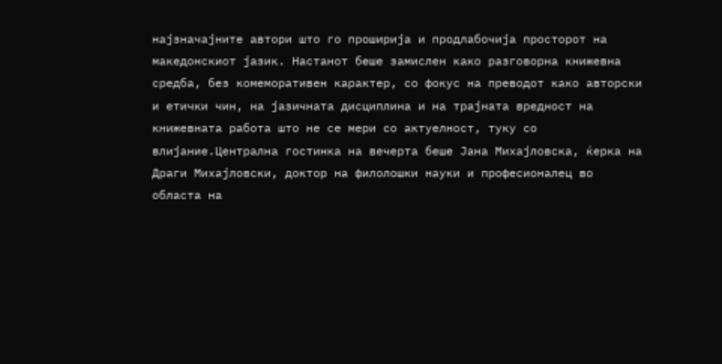најзначајните автори што го проширија и продлабочија просторот на македонскиот јазик. Настанот беше замислен како разговорна книжевна средба, без комеморативен карактер, со фокус на преводот како авторски и етички чин, на јазичната дисциплина и на трајната вредност на книжевната работа што не се мери со актуелност, туку со влијание.Централна гостинка на вечерта беше Јана Михајловска, ќерка на Драги Михајловски, доктор на филолошки науки и професионалец во областа на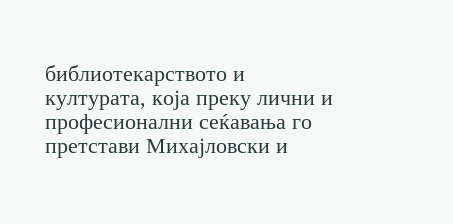библиотекарството и културата, која преку лични и професионални сеќавања го претстави Михајловски и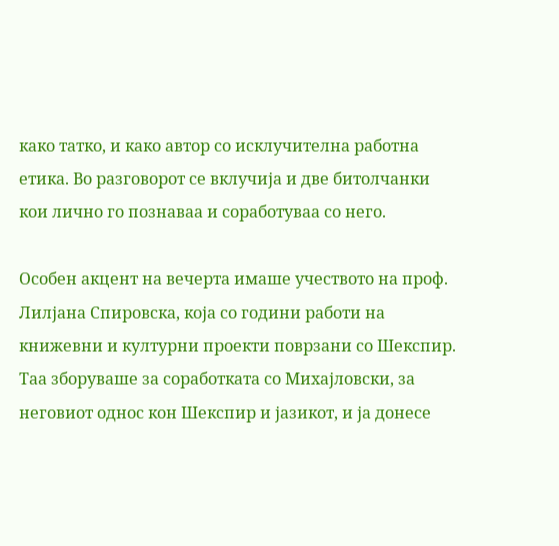како татко, и како автор со исклучителна работна етика. Во разговорот се вклучија и две битолчанки кои лично го познаваа и соработуваа со него.

Особен акцент на вечерта имаше учеството на проф. Лилјана Спировска, која со години работи на книжевни и културни проекти поврзани со Шекспир. Таа зборуваше за соработката со Михајловски, за неговиот однос кон Шекспир и јазикот, и ја донесе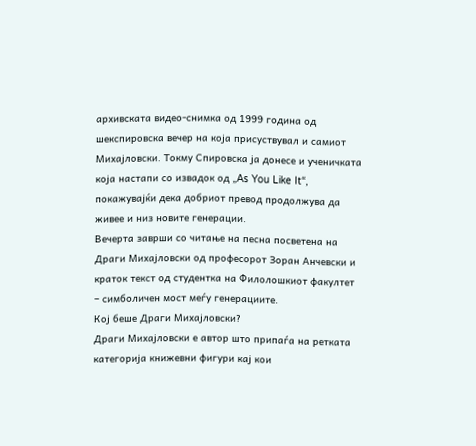архивската видео-снимка од 1999 година од шекспировска вечер на која присуствувал и самиот Михајловски. Токму Спировска ја донесе и ученичката која настапи со извадок од „As You Like It“, покажувајќи дека добриот превод продолжува да живее и низ новите генерации.
Вечерта заврши со читање на песна посветена на Драги Михајловски од професорот Зоран Анчевски и краток текст од студентка на Филолошкиот факултет – симболичен мост меѓу генерациите.
Кој беше Драги Михајловски?
Драги Михајловски е автор што припаѓа на ретката категорија книжевни фигури кај кои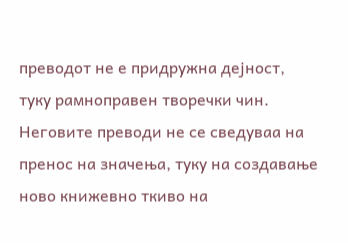преводот не е придружна дејност, туку рамноправен творечки чин. Неговите преводи не се сведуваа на пренос на значења, туку на создавање ново книжевно ткиво на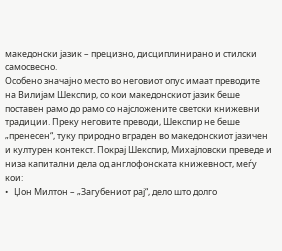македонски јазик – прецизно, дисциплинирано и стилски самосвесно.
Особено значајно место во неговиот опус имаат преводите на Вилијам Шекспир, со кои македонскиот јазик беше поставен рамо до рамо со најсложените светски книжевни традиции. Преку неговите преводи, Шекспир не беше „пренесен“, туку природно вграден во македонскиот јазичен и културен контекст. Покрај Шекспир, Михајловски преведе и низа капитални дела од англофонската книжевност, меѓу кои:
•   Џон Милтон – „Загубениот рај“, дело што долго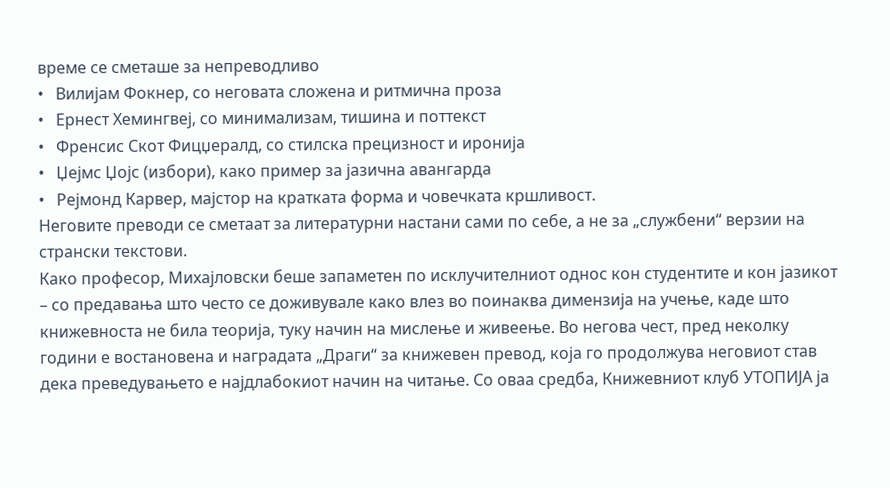време се сметаше за непреводливо
•   Вилијам Фокнер, со неговата сложена и ритмична проза
•   Ернест Хемингвеј, со минимализам, тишина и поттекст
•   Френсис Скот Фицџералд, со стилска прецизност и иронија
•   Џејмс Џојс (избори), како пример за јазична авангарда
•   Рејмонд Карвер, мајстор на кратката форма и човечката кршливост.
Неговите преводи се сметаат за литературни настани сами по себе, а не за „службени“ верзии на странски текстови.
Како професор, Михајловски беше запаметен по исклучителниот однос кон студентите и кон јазикот – со предавања што често се доживувале како влез во поинаква димензија на учење, каде што книжевноста не била теорија, туку начин на мислење и живеење. Во негова чест, пред неколку години е востановена и наградата „Драги“ за книжевен превод, која го продолжува неговиот став дека преведувањето е најдлабокиот начин на читање. Со оваа средба, Книжевниот клуб УТОПИЈА ја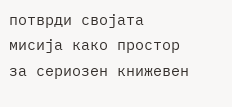потврди својата мисија како простор за сериозен книжевен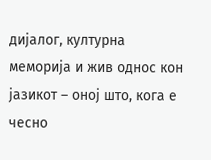дијалог, културна меморија и жив однос кон јазикот – оној што, кога е чесно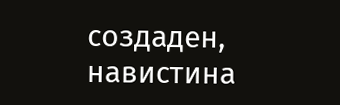создаден, навистина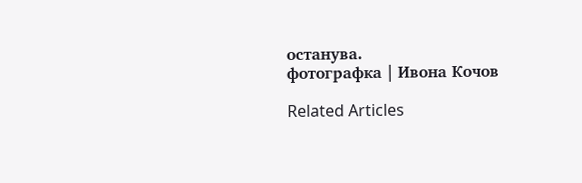останува.
фотографка | Ивона Кочов

Related Articles